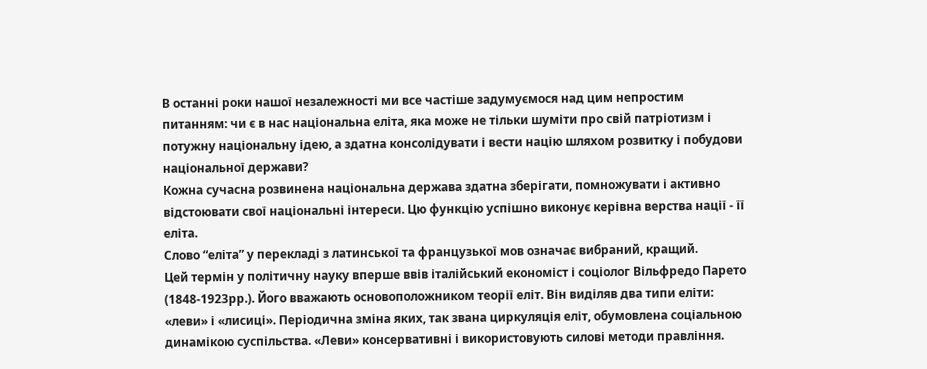В останні роки нашої незалежності ми все частіше задумуємося над цим непростим питанням: чи є в нас національна еліта, яка може не тільки шуміти про свій патріотизм і потужну національну ідею, а здатна консолідувати і вести націю шляхом розвитку і побудови національної держави?
Кожна сучасна розвинена національна держава здатна зберігати, помножувати і активно відстоювати свої національні інтереси. Цю функцію успішно виконує керівна верства нації - її еліта.
Слово “еліта” у перекладі з латинської та французької мов означає вибраний, кращий.
Цей термін у політичну науку вперше ввів італійський економіст і соціолог Вільфредо Парето (1848-1923рр.). Його вважають основоположником теорії еліт. Він виділяв два типи еліти: «леви» і «лисиці». Періодична зміна яких, так звана циркуляція еліт, обумовлена соціальною динамікою суспільства. «Леви» консервативні і використовують силові методи правління.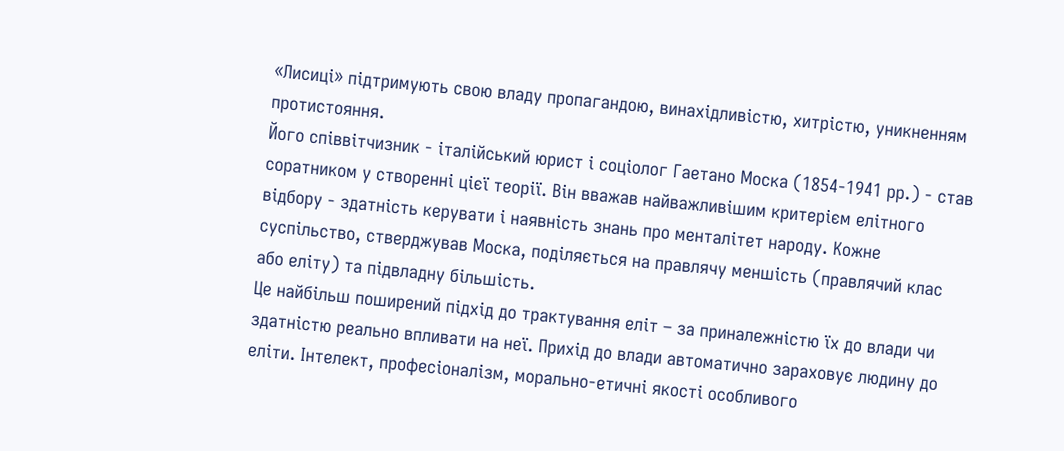«Лисиці» підтримують свою владу пропагандою, винахідливістю, хитрістю, уникненням протистояння.
Його співвітчизник - італійський юрист і соціолог Гаетано Моска (1854-1941 рр.) - став соратником у створенні цієї теорії. Він вважав найважливішим критерієм елітного відбору - здатність керувати і наявність знань про менталітет народу. Кожне суспільство, стверджував Моска, поділяється на правлячу меншість (правлячий клас або еліту) та підвладну більшість.
Це найбільш поширений підхід до трактування еліт – за приналежністю їх до влади чи здатністю реально впливати на неї. Прихід до влади автоматично зараховує людину до еліти. Інтелект, професіоналізм, морально-етичні якості особливого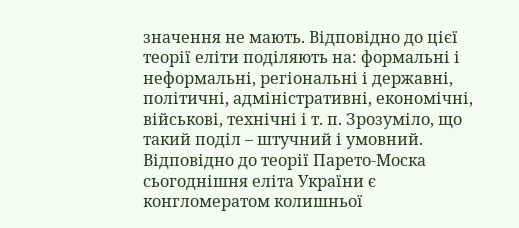значення не мають. Відповідно до цієї теорії еліти поділяють на: формальні і неформальні, регіональні і державні, політичні, адміністративні, економічні, військові, технічні і т. п. Зрозуміло, що такий поділ – штучний і умовний.
Відповідно до теорії Парето-Моска сьогоднішня еліта України є конгломератом колишньої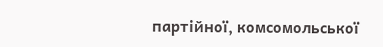партійної, комсомольської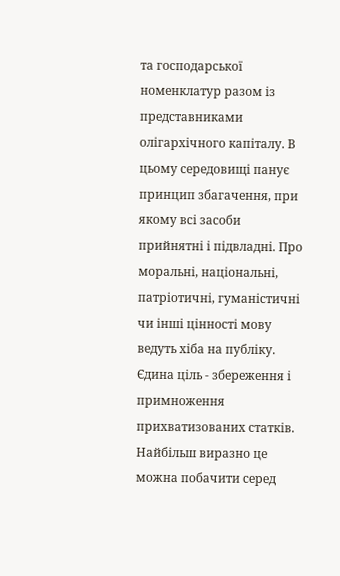та господарської номенклатур разом із представниками олігархічного капіталу. В цьому середовищі панує принцип збагачення, при якому всі засоби прийнятні і підвладні. Про моральні, національні, патріотичні, гуманістичні чи інші цінності мову ведуть хіба на публіку. Єдина ціль - збереження і примноження прихватизованих статків.
Найбільш виразно це можна побачити серед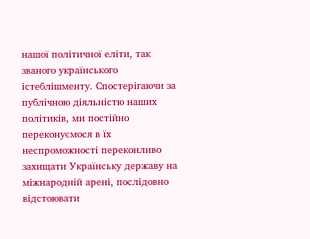нашої політичної еліти, так званого українського істеблішменту. Спостерігаючи за публічною діяльністю наших політиків, ми постійно переконуємося в їх неспроможності переконливо захищати Українську державу на міжнародній арені, послідовно відстоювати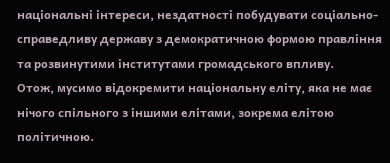національні інтереси, нездатності побудувати соціально-справедливу державу з демократичною формою правління та розвинутими інститутами громадського впливу.
Отож, мусимо відокремити національну еліту, яка не має нічого спільного з іншими елітами, зокрема елітою політичною.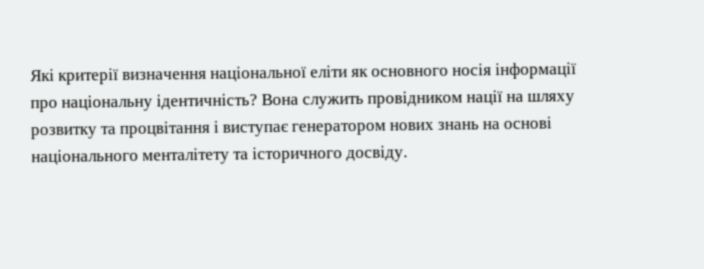Які критерії визначення національної еліти як основного носія інформації про національну ідентичність? Вона служить провідником нації на шляху розвитку та процвітання і виступає генератором нових знань на основі національного менталітету та історичного досвіду.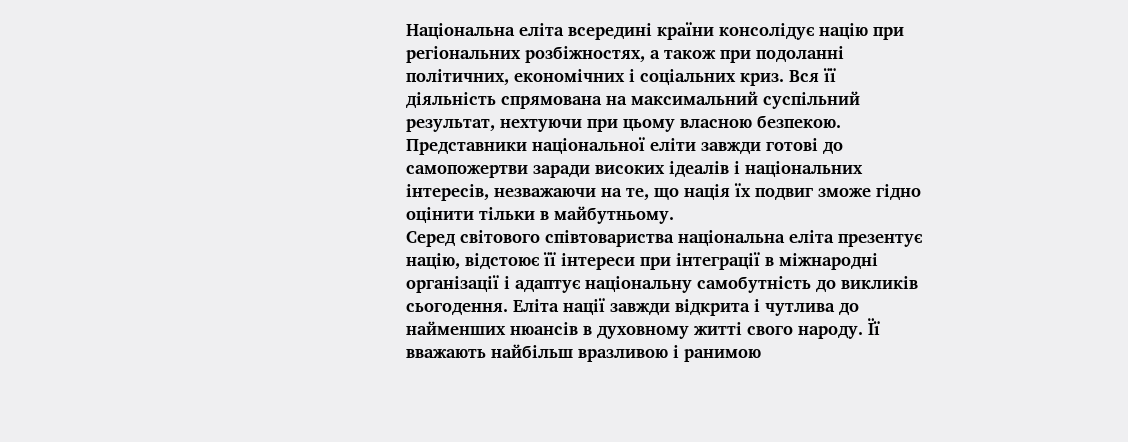Національна еліта всередині країни консолідує націю при регіональних розбіжностях, а також при подоланні політичних, економічних і соціальних криз. Вся її діяльність спрямована на максимальний суспільний результат, нехтуючи при цьому власною безпекою. Представники національної еліти завжди готові до самопожертви заради високих ідеалів і національних інтересів, незважаючи на те, що нація їх подвиг зможе гідно оцінити тільки в майбутньому.
Серед світового співтовариства національна еліта презентує націю, відстоює її інтереси при інтеграції в міжнародні організації і адаптує національну самобутність до викликів сьогодення. Еліта нації завжди відкрита і чутлива до найменших нюансів в духовному житті свого народу. Її вважають найбільш вразливою і ранимою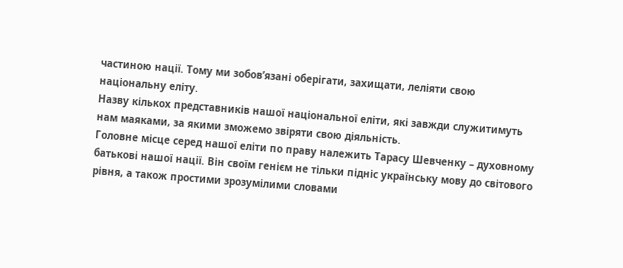частиною нації. Тому ми зобов’язані оберігати, захищати, леліяти свою національну еліту.
Назву кількох представників нашої національної еліти, які завжди служитимуть нам маяками, за якими зможемо звіряти свою діяльність.
Головне місце серед нашої еліти по праву належить Тарасу Шевченку – духовному батькові нашої нації. Він своїм генієм не тільки підніс українську мову до світового рівня, а також простими зрозумілими словами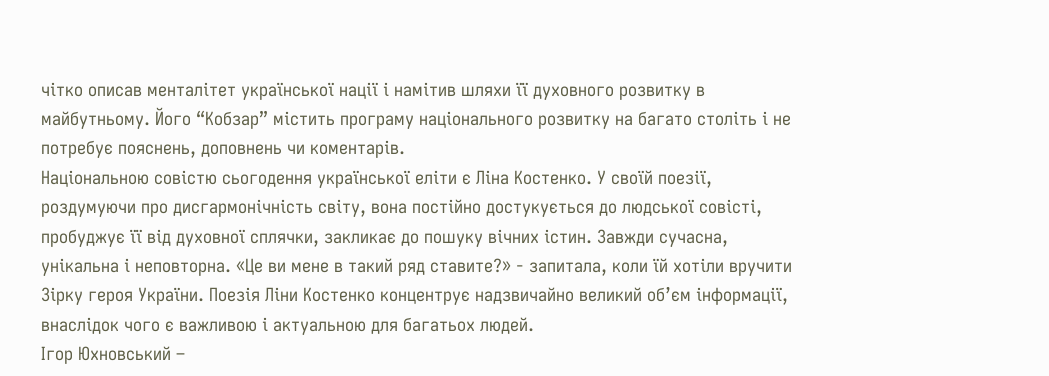чітко описав менталітет української нації і намітив шляхи її духовного розвитку в майбутньому. Його “Кобзар” містить програму національного розвитку на багато століть і не потребує пояснень, доповнень чи коментарів.
Національною совістю сьогодення української еліти є Ліна Костенко. У своїй поезії, роздумуючи про дисгармонічність світу, вона постійно достукується до людської совісті, пробуджує її від духовної сплячки, закликає до пошуку вічних істин. Завжди сучасна, унікальна і неповторна. «Це ви мене в такий ряд ставите?» - запитала, коли їй хотіли вручити Зірку героя України. Поезія Ліни Костенко концентрує надзвичайно великий об’єм інформації, внаслідок чого є важливою і актуальною для багатьох людей.
Ігор Юхновський –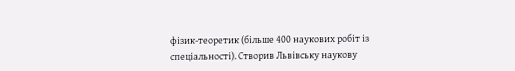фізик-теоретик (більше 400 наукових робіт із спеціальності). Створив Львівську наукову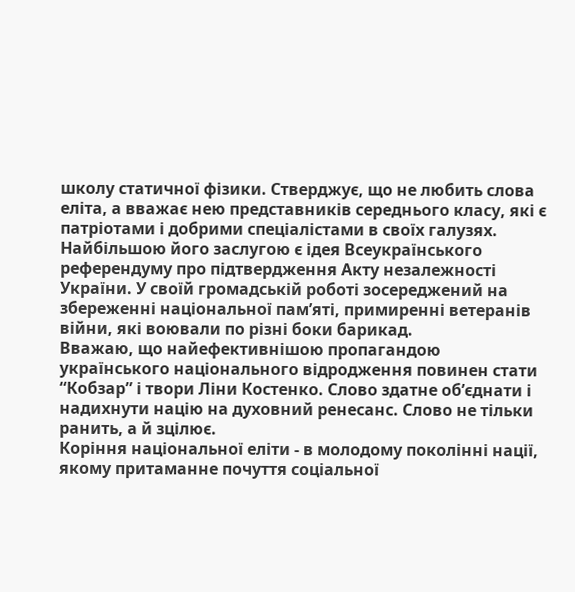школу статичної фізики. Стверджує, що не любить слова еліта, а вважає нею представників середнього класу, які є патріотами і добрими спеціалістами в своїх галузях. Найбільшою його заслугою є ідея Всеукраїнського референдуму про підтвердження Акту незалежності України. У своїй громадській роботі зосереджений на збереженні національної пам’яті, примиренні ветеранів війни, які воювали по різні боки барикад.
Вважаю, що найефективнішою пропагандою українського національного відродження повинен стати “Кобзар” і твори Ліни Костенко. Слово здатне об’єднати і надихнути націю на духовний ренесанс. Слово не тільки ранить, а й зцілює.
Коріння національної еліти - в молодому поколінні нації, якому притаманне почуття соціальної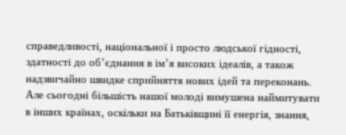справедливості, національної і просто людської гідності, здатності до об’єднання в ім’я високих ідеалів, а також надзвичайно швидке сприйняття нових ідей та переконань. Але сьогодні більшість нашої молоді вимушена наймитувати в інших країнах, оскільки на Батьківщині її енергія, знання,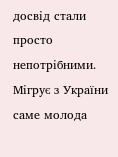досвід стали просто непотрібними. Мігрує з України саме молода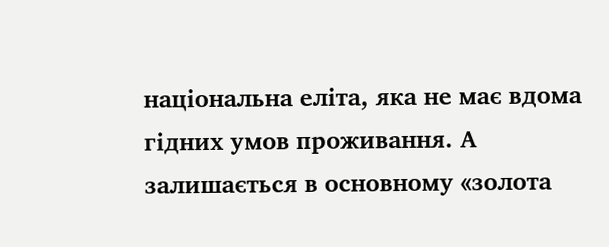національна еліта, яка не має вдома гідних умов проживання. А залишається в основному «золота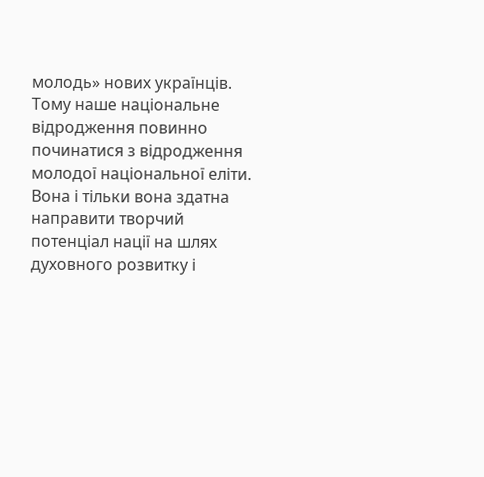молодь» нових українців.
Тому наше національне відродження повинно починатися з відродження молодої національної еліти. Вона і тільки вона здатна направити творчий потенціал нації на шлях духовного розвитку і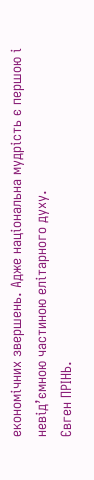економічних звершень. Адже національна мудрість є першою і невід’ємною частиною елітарного духу.
Євген ПРІНЬ.